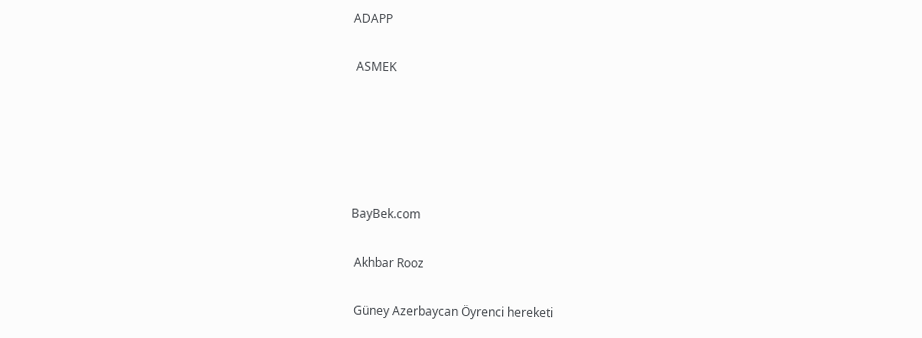ADAPP

 ASMEK





BayBek.com

 Akhbar Rooz

 Güney Azerbaycan Öyrenci hereketi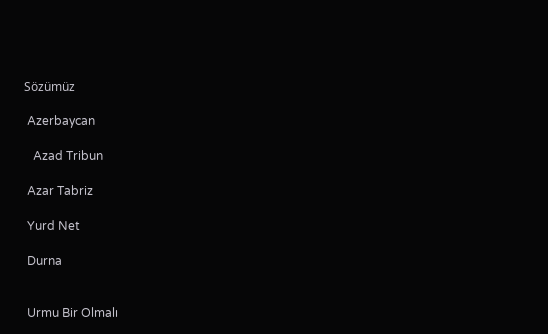Sözümüz

 Azerbaycan

   Azad Tribun

 Azar Tabriz

 Yurd Net

 Durna


 Urmu Bir Olmalı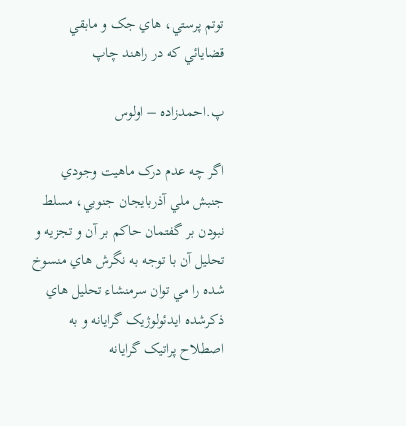توتم پرستي، هاي جک و مابقي قضايائي که در راهند چاپ

پ.احمدزاده – اولوس

اگر چه عدم درک ماهيت وجودي جنبش ملي آذربايجان جنوبي، مسلط نبودن بر گفتمان حاکم بر آن و تجزيه و تحليل آن با توجه به نگرش هاي منسوخ شده را مي توان سرمنشاء تحليل هاي ذکرشده ايدئولوژيک گرايانه و به اصطلاح پراتيک گرايانه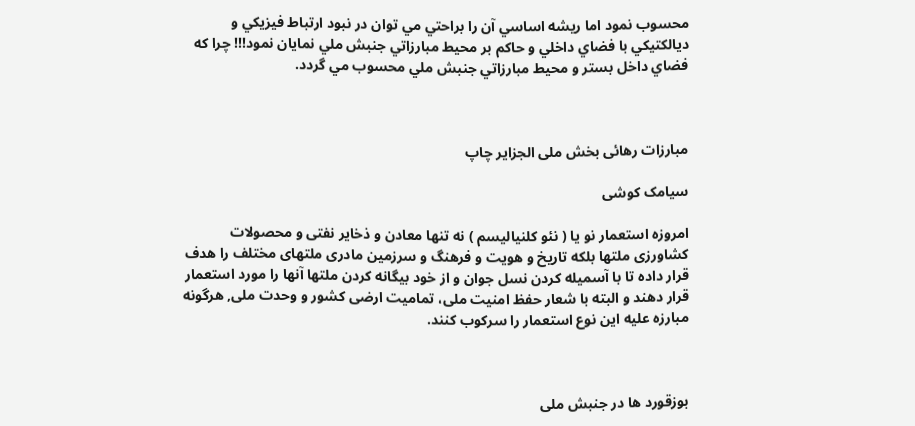محسوب نمود اما ريشه اساسي آن را براحتي مي توان در نبود ارتباط فيزيکي و ديالکتيکي با فضاي داخلي و حاکم بر محيط مبارزاتي جنبش ملي نمايان نمود!!! چرا که فضاي داخل بستر و محيط مبارزاتي جنبش ملي محسوب مي گردد.



مبارزات رهائی بخش ملی الجزایر چاپ

سیامک کوشی

امروزه استعمار نو یا ( نئو کلنیالیسم ) نه تنها معادن و ذخایر نفتی و محصولات کشاورزی ملتها بلکه تاریخ و هویت و فرهنگ و سرزمین مادری ملتهای مختلف را هدف قرار داده تا با آسمیله کردن نسل جوان و از خود بیگانه کردن ملتها آنها را مورد استعمار قرار دهند و البته با شعار حفظ امنیت ملی، تمامیت ارضی کشور و وحدت ملی, هرگونه مبارزه علیه این نوع استعمار را سرکوب کنند.



بوزقورد ها در جنبش ملی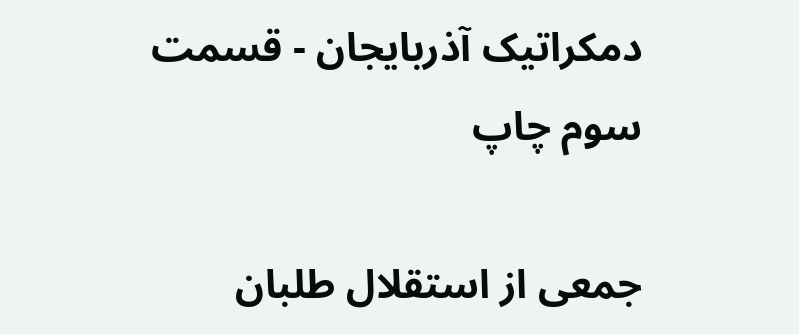دمکراتیک آذربایجان - قسمت سوم چاپ

جمعی از استقلال طلبان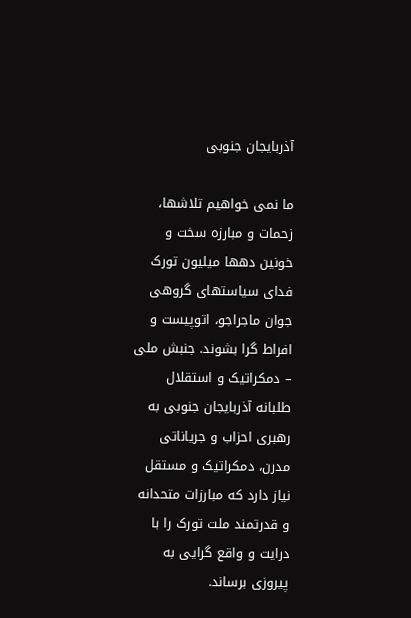آذربایجان جنوبی

ما نمی خواهیم تلاشها، زحمات و مبارزه سخت و خونین دهها میلیون تورک فدای سیاستهای گروهی جوان ماجراجو، اتوپیست و افراط گرا بشوند. جنبش ملی – دمکراتیک و استقلال طلبانه آذربایجان جنوبی به رهبری احزاب و جریاناتی مدرن، دمکراتیک و مستقل نیاز دارد که مبارزات متحدانه و قدرتمند ملت تورک را با درایت و واقع گرایی به پیروزی برساند.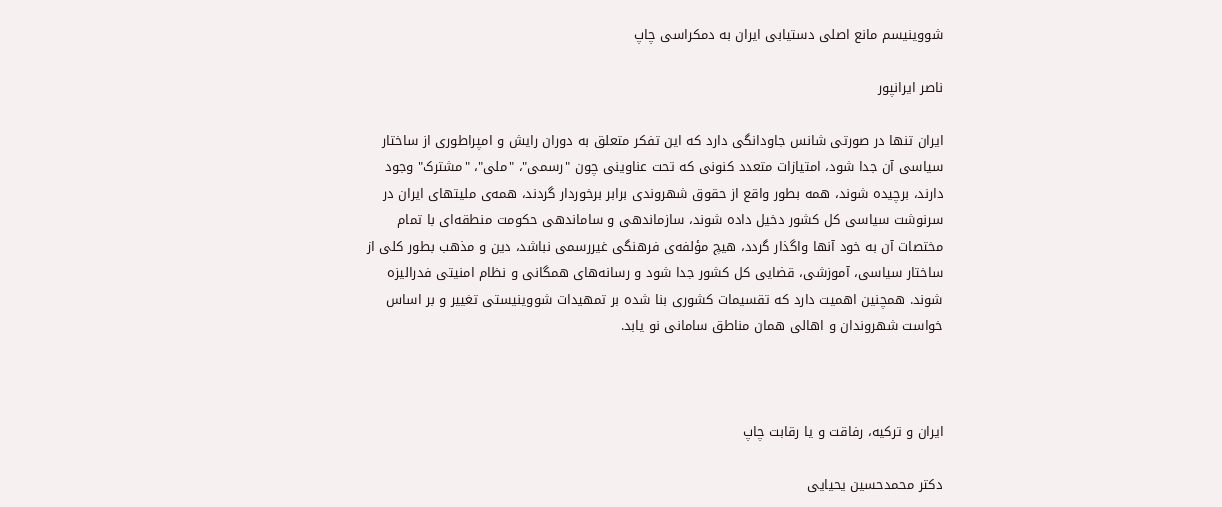شووينيسم مانع اصلی دستيابی ايران به‌ دمکراسی چاپ

ناصر ايرانپور

ايران تنها در صورتی شانس جاودانگی دارد که‌ اين تفکر متعلق به‌ دوران رايش و امپراطوری از ساختار سياسی آن جدا شود، امتيازات متعدد کنونی که‌ تحت عناوينی چون "رسمی"، "ملی"، "مشترک" وجود دارند، برچيده‌ شوند، همه بطور واقع‌ از حقوق شهروندی برابر برخوردار گردند، همه‌ی مليتهای ايران در سرنوشت سياسی کل کشور دخيل داده‌ شوند، سازماندهی و ساماندهی حکومت منطقه‌ای با تمام مختصات آن به‌ خود آنها واگذار گردد، هيچ مؤلفه‌ی فرهنگی غيررسمی نباشد، دين و مذهب بطور کلی از ساختار سياسی، آموزشی، قضايی کل کشور جدا شود و رسانه‌های همگانی و نظام امنيتی فدراليزه‌ شوند. همچنين اهميت دارد که‌ تقسيمات کشوری بنا شده‌ بر تمهيدات شووينيستی تغيير و بر اساس خواست شهروندان و اهالی همان مناطق سامانی نو يابد.



ایران و ترکیه، رفاقت و یا رقابت چاپ

دکتر محمدحسین یحیایی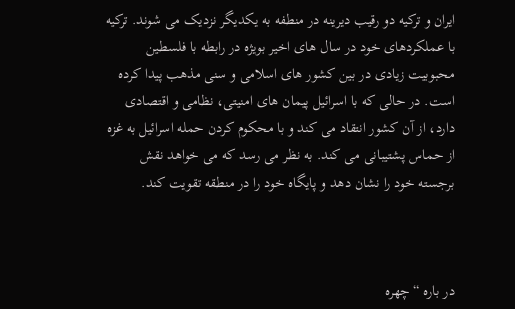ایران و ترکیه دو رقیب دیرینه در منطفه به یکدیگر نزدیک می شوند. ترکیه با عملکردهای خود در سال های اخیر بویژه در رابطه با فلسطین محبوبیت زیادی در بین کشور های اسلامی و سنی مذهب پیدا کرده است. در حالی که با اسرائیل پیمان های امنیتی، نظامی و اقتصادی دارد، از آن کشور انتقاد می کند و با محکوم کردن حمله اسرائیل به غزه از حماس پشتیبانی می کند. به نظر می رسد که می خواهد نقش برجسته خود را نشان دهد و پایگاه خود را در منطقه تقویت کند.



در باره “چهره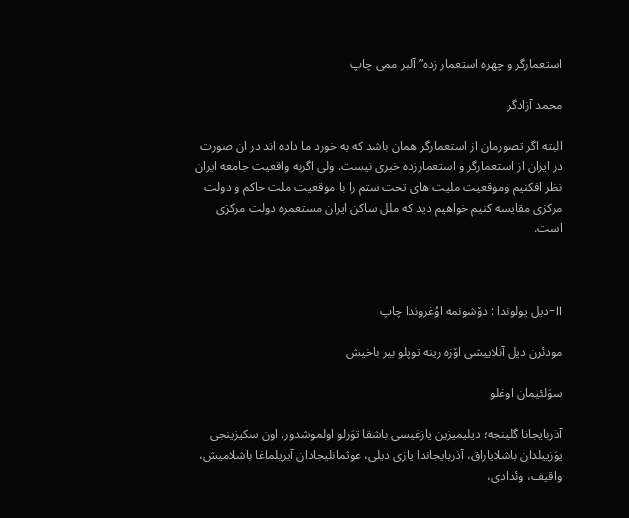استعمارگر و چهره استعمار زده” آلبر ممی چاپ

محمد آزادگر

البته اگر تصورمان از استعمارگر همان باشد که به خورد ما داده اند در ان صورت در ایران از استعمارگر و استعمارزده خبری نیست. ولی اگربه واقعیت جامعه ایران نظر افکنیم وموقعیت ملیت های تحت ستم را با موقعیت ملت حاکم و دولت مرکزی مقایسه کنیم خواهیم دید که ملل ساکن ایران مستعمره دولت مرکزی است.



II-دیل یولوندا : دۆشونمه اوُغروندا چاپ

مودئرن دیل آنلاییشی اۆزه رینه توپلو بیر باخیش

سوَلئیمان اوغلو

آذربایجانا گلینجه؛ دیلیمیزین یازغیسی باشقا توَرلو اولموشدور. اون سکیزینجی یوَزییلدان باشلایاراق، آذربایجاندا یازی دیلی، عوثمانلیجادان آیریلماغا باشلامیش، واقیف، وئدادی،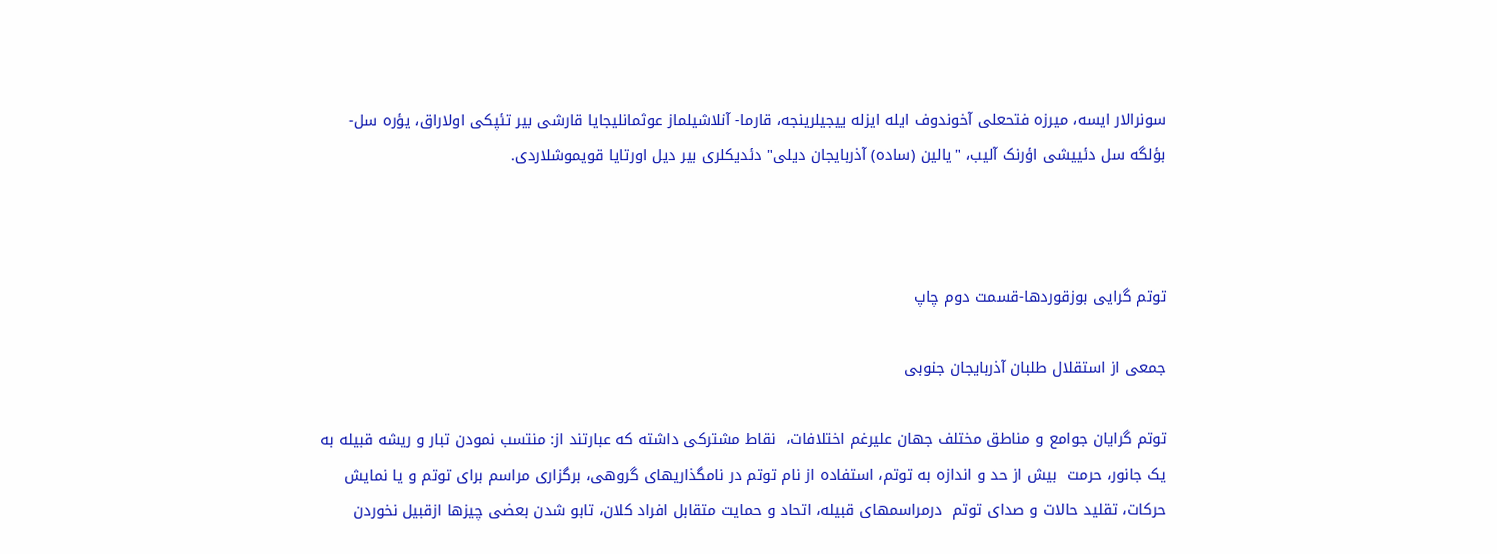سونرالار ایسه، میرزه فتحعلی آخوندوف ایله ایزله ییجیلرینجه، قارما- آنلاشیلماز عوثمانلیجایا قارشی بیر تئپکی اولاراق، یؤره سل- بؤلگه سل دئییشی اؤرنک آلیب، "یالین (ساده) آذربایجان دیلی" دئدیکلری بیر دیل اورتایا قویموشلاردی.



توتم گرایی بوزقوردها-قسمت دوم چاپ

جمعی از استقلال طلبان آذربایجان جنوبی

توتم گرایان جوامع و مناطق مختلف جهان علیرغم اختلافات،  نقاط مشترکی داشته که عبارتند از: منتسب نمودن تبار و ریشه قبیله به یک جانور، حرمت  بیش از حد و اندازه به توتم، استفاده از نام توتم در نامگذاریهای گروهی، برگزاری مراسم برای توتم و یا نمایش حرکات، تقلید حالات و صدای توتم  درمراسمهای قبیله، اتحاد و حمایت متقابل افراد کلان، تابو شدن بعضی چیزها ازقبیل نخوردن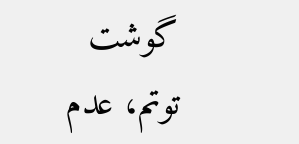گوشت توتم، عدم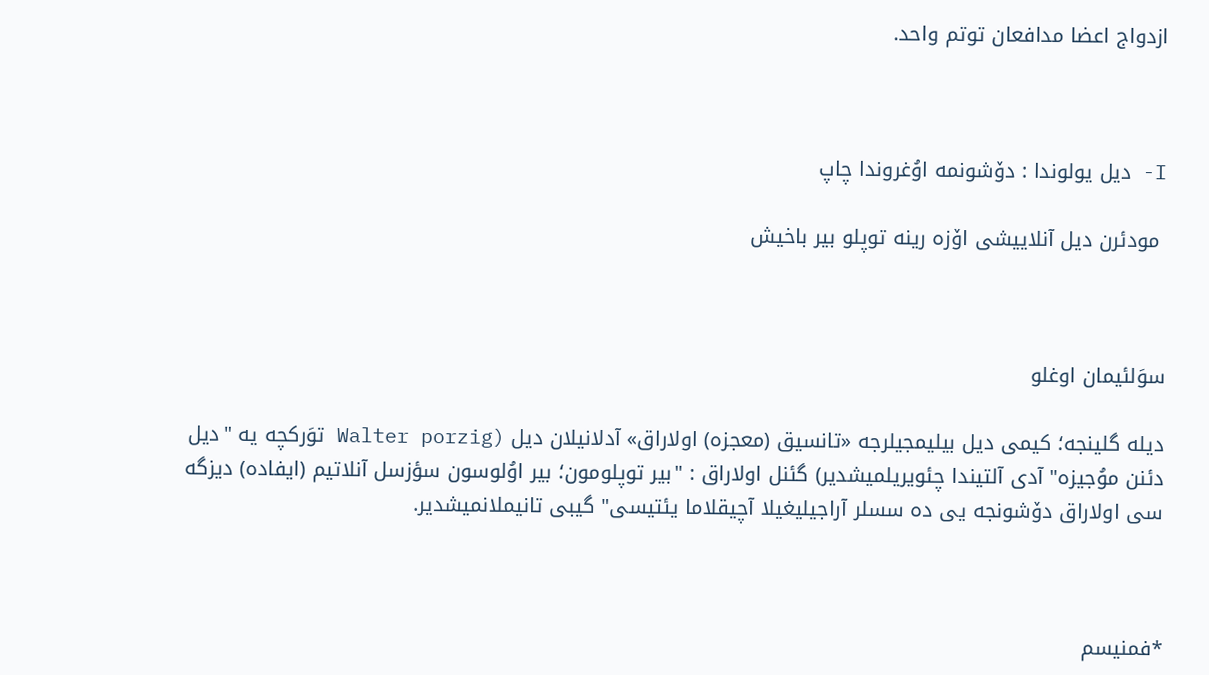ازدواج اعضا مدافعان توتم واحد.



I- دیل یولوندا : دۆشونمه اوُغروندا چاپ

 مودئرن دیل آنلاییشی اۆزه رینه توپلو بیر باخیش



سوَلئیمان اوغلو

دیله گلینجه؛ کیمی دیل بیلیمجیلرجه «تانسیق (معجزه) اولاراق» آدلانیلان دیل (Walter porzig توَرکچه یه "دیل دئنن موُجیزه" آدی آلتیندا چئویریلمیشدیر) گئنل اولاراق : "بیر توپلومون؛ بیر اوُلوسون سؤزسل آنلاتیم (ایفاده) دیزگه سی اولاراق دۆشونجه یی ده سسلر آراجیلیغیلا آچیقلاما یئتیسی" گیبی تانیملانمیشدیر.



*فمنیسم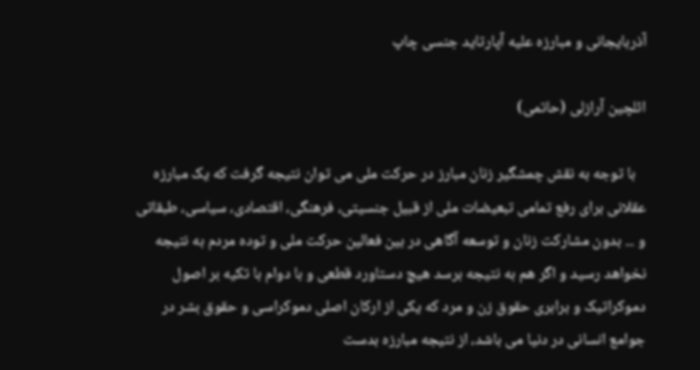آذربایجانی و مبارزه علیه آپارتاید جنسی چاپ

ائلچین آرازلی (حاتمی)

   با توجه به نقش چمشگیر زنان مبارز در حرکت ملی می توان نتیجه گرفت که یک مبارزه عقلانی برای رفع تمامی تبعیضات ملی از قبیل جنسیتی، فرهنگی، اقتصادی، سیاسی، طبقاتی و ... بدون مشارکت زنان و توسعه آگاهی در بین فعالین حرکت ملی و توده مردم به نتیجه نخواهد رسید و اگر هم به نتیجه برسد هیچ دستاورد قطعی و با دوام با تکیه بر اصول دموکراتیک و برابری حقوق زن و مرد که یکی از ارکان اصلی دموکراسی و حقوق بشر در جوامع انسانی در دنیا می باشد، از نتیجه مبارزه بدست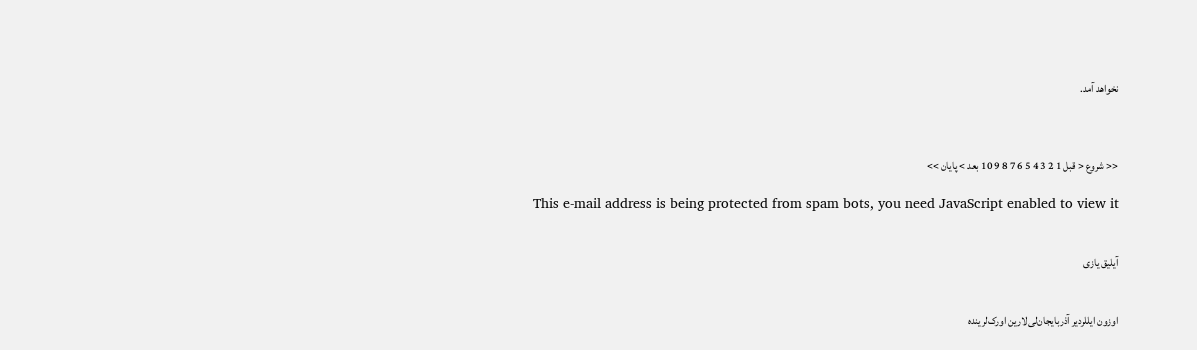نخواهد آمد.



<< شروع < قبل 1 2 3 4 5 6 7 8 9 10 بعد > پایان >>

  This e-mail address is being protected from spam bots, you need JavaScript enabled to view it


آیلیق یازی


اوزون ایللردیر آذربایجان‌لی‌لارین اورک‌لرینده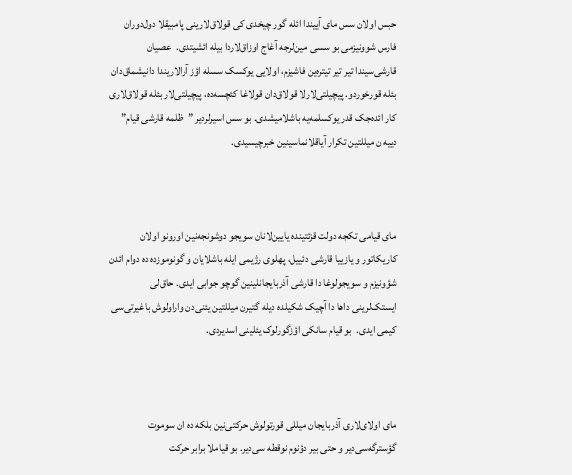حبس اولان سس مای آییندا ائله گور چیخدی کی قولاق‌لارینی پامبیقلا دول‌دوران فارس شوونیزمی بو سسی مین‌لرجه آغاج اوزاق‌لاردا بیله ائشیتدی.  عصیان قارشی‌سیندا تیر تیر تیتره‌ین فاشیزم، اولایی یوکسک سسله اؤز آرا‌لاریندا دانیشماق‌دان بئله قورخوردو. پیچیلتی‌لارلا قولاق‌دان قولاغا کئچسه‌ده، پیچیلتی‌لار بئله قولاق‌لاری کار ائده‌جک قدر یوکسلمه‌یه باشلامیشدی. بو سس اسیرلردیر ”ظلمه قارشی قیام” دییه ن میللتین تکرار آیاقلانماسینین خبرچیسیدی.



مای قیامی تکجه دولت قزئتینده یایین‌لانان سویجو دوشونجه‌نین اورونو اولان کاریکاتور و یازییا قارشی دئییل، پهلوی رژیمی ایله باشلایان و گونوموزده ده دوام ائدن شؤونیزم و سویجولوغا دا قارشی آذربایجانلینین گوچو جوابی ایدی. حاق‌لی ایستک‌لرینی داها دا آچیک شکیلده دیله گتیرن میللتین یئنی‌دن واراولوش باغیرتی‌سی کیمی ایدی.  بو قیام سانکی اؤزگورلوک یئلینی اسدیردی.



مای اولای‌لاری آذربایجان میللی قورتولوش حرکتی‌نین بلکه ده ان سوموت گؤسترگه‌سی‌دیر و حتی بیر دؤنوم نوقطه سی‌دیر. بو قیاملا برابر حرکت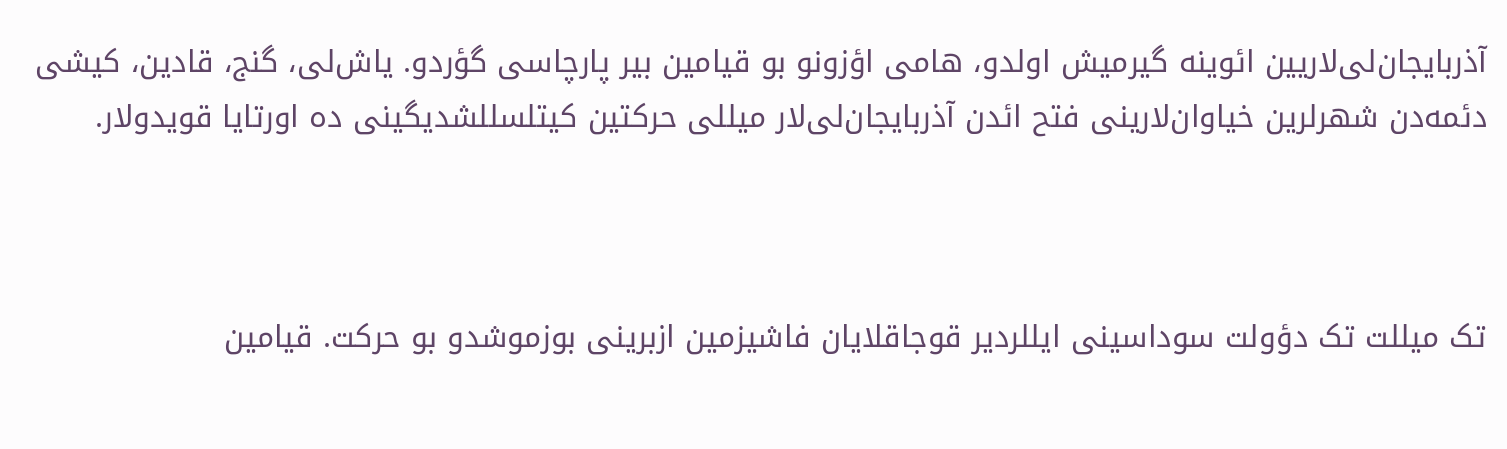آذربایجان‌لی‌لاریین ائوینه گیرمیش اولدو، هامی اؤزونو بو قیامین بیر پارچاسی گؤردو. یاش‌لی، گنج، قادین، کیشی دئمه‌دن شهرلرین خیاوان‌لارینی فتح ائدن آذربایجان‌لی‌لار میللی حرکتین کیتلسللشدیگینی ده اورتایا قویدولار.



تک میللت تک دؤولت سوداسینی ایللردیر قوجاقلایان فاشیزمین ازبرینی بوزموشدو بو حرکت. قیامین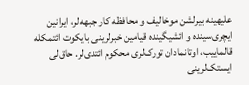علیهینه بیرلشن موخالیف و محافظه کار جبهه‌لر، ایرانین ایچری‌سینده و ائشیگینده قیامین خبرلرینی بایکوت ائتمکله قالماییب، اوتانما‌دان تورک‌لری محکوم ائتدی‌لر. حاق‌لی ایستک‌لرینی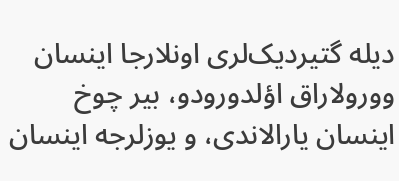دیله گتیردیک‌لری اونلارجا اینسان وورولا‌راق اؤلدورودو، بیر چوخ اینسان یارالاندی، و یوزلرجه اینسان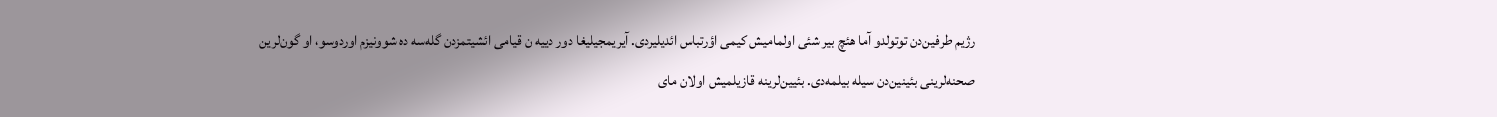رژیم طرفین‌دن توتولدو آما هئچ بیر شئی اولمامیش کیمی اؤرتباس ائدیلیردی. آیریمجیلیغا دور دییه ن قیامی ائشیتمزدن گله‌سه ده شوونیزم اوردوسو، او گون‌لرین صحنه‌لرینی بئینین‌دن سیله بیلمه‌دی. بئیین‌لرینه قازیلمیش اولان مای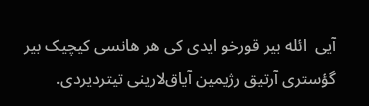آیی  ائله بیر قورخو ایدی کی هر هانسی کیچیک بیر گؤستری آرتیق رژیمین آیاق‌لارینی تیتردیردی.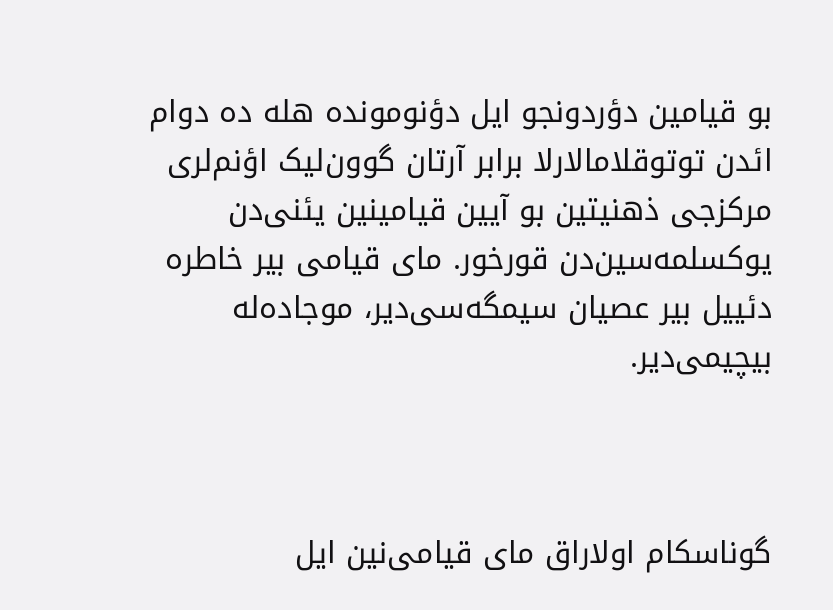بو قیامین دؤردونجو ایل دؤنومونده هله ده دوام ائدن توتوقلاما‌لارلا برابر آرتان گوون‌لیک اؤنم‌لری مرکزجی ذهنیتین بو آیین قیامینین یئنی‌دن یوکسلمه‌سین‌دن قورخور. مای قیامی بیر خاطره دئییل بیر عصیان سیمگه‌سی‌دیر، موجاده‌له بیچیمی‌دیر.



گوناسکام اولاراق مای قیامی‌نین ایل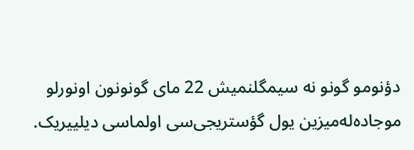دؤنومو گونو نه سیمگلنمیش 22 مای گونونون اونورلو موجاده‌له‌میزین یول گؤستریجی‌سی اولماسی دیلییریک.